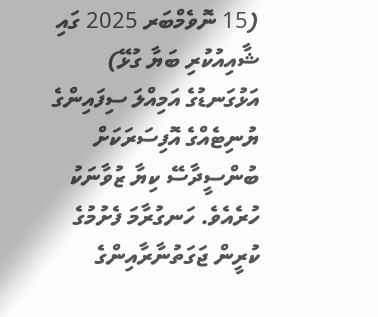(15 ނޮވެމްބަރ 2025 ގައި ޝާއިއުކުރި ބަޔާ ގުޅޭ)
އަޅުގަނޑުގެ އަމިއްލަ ސިފައިންގެ ޔުނިޓެއްގެ އޮފިސަރަކަށް ބުންސީދާސޭ ކިޔާ ޒުވާނަކު ހުރެއެވެ. ހަނގުރާމަ ފެށުމުގެ ކުރީން ޖަގަތުނާރާއިންގެ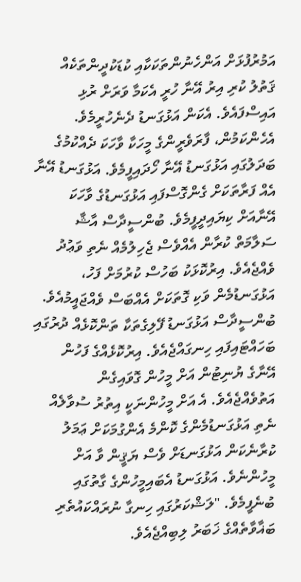އަމުރުފުޅަށް އަންހެނުންތަކަކާއި ކުޑަކުދީންތަކެއް ޤަތުލު ކުރި އިރު އޭނާ ހުރީ އެކަމާ ވަރަށް ރުޅި އައިސްފައެވެ. އެކަން އަޅުގަނޑު ދެނެހުރީމެވެ. އެހެންކަމުން، ފާރަވެރީންގެ މީހަކާ ވާހަކަ ދެއްކުމުގެ ބަދަލުގައި އަޅުގަނޑު އޭނާ ހޯދައިފީމެވެ. އަޅުގަނޑު އޭނާ އެއް ފަރާތަކަށް ގެންގޮސްފައި އަޅުގަނޑުގެ ވާހަކަ އޭނާއަށް ކިޔައިދީފީމެވެ. ބުންސީދާސް އާޝާ ސަލާމަތް ކުރާން އެއްވެސް ޖެހިލުމެއް ނެތި ވަޢުދު ވެއްޖެއެވެ. އިރުކޮޅަކު ބަހުސް ކުރުމަށް ފަހު، އަޅުގަނޑުމެން ވަކި ގޮތަކަށް އެއްބަސް ވެއްޖައީމުއެވެ. ބުންސީދާސް އަޅުގަނޑު ފޭލިގެތަކާ ތަންކޮޅެއް ދުރުގައި ބަހައްޓައިފައި ހިނގައްޖެއެވެ. އިރުކޮޅެއްގެ ފަހުން އޭނާގެ ޔުނިޓުން އަށް މީހުން ގޮވައިގެން އަތުވެއްޖެއެވެ. އެ އަށް މީހުންނަކީ އިތުރު ސުވާލެއް ނެތި އަޅުގަނޑުމެންގެ ކޮންމެ އެންގުމަކަށް ޢަމަލު ކުރާނެކަން އަޅުގަނޑަށް ވެސް ޔަޤީން ވާ އަށް މީހުންނެވެ. އަޅުގަނޑު އެބައިމީހުންގެ ގާތުގައި ބުނެފީމެވެ. "ލަޝްކަރުގައި ހިނގާ ނުރައްކައުތެރި ބަޣާވާތެއްގެ ޚަބަރު ލިބިއްޖެއެވެ.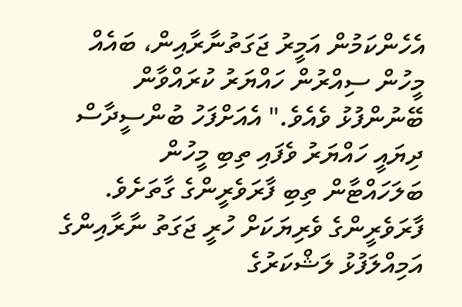އެހެންކަމުން އަމީރު ޖަގަތުނާރާއިން، ބައެއް މީހުން ސިއްރުން ހައްޔަރު ކުރައްވާން ބޭނުންފުޅު ވެއެވެ." އެއަށްފަހު ބުންސީދާސް ދިޔައީ ހައްޔަރު ވެފައި ތިބި މީހުން ބަލަހައްޓާން ތިބި ފާރަވެރީންގެ ގާތަށެވެ. ފާރަވެރީންގެ ވެރިޔަކަށް ހުރީ ޖަގަތު ނާރާއިންގެ އަމިއްލަފުޅު ލަޝްކަރުގެ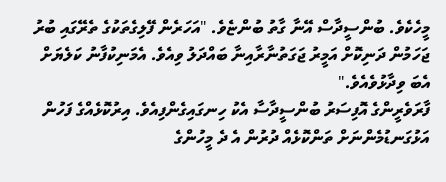މީހެކެވެ. ބުންސީދާސް އޭނާ ގާތު ބުންޏެވެ. "އަހަރެން ފޭލިގެތަކުގެ ތެރޭގައި ބުރު ޖަހަމުން ދަނިކޮށް އަމީރު ޖަގަތުނާރާއިނާ ބައްދަލު ވިއެވެ. އެމަނިކުފާނު ކަލެޔަށް އެބަ ވިދާޅުވެއެވެ."
ފާރަވެރީންގެ އޮފިސަރު ބުންސީދާސާ އެކު ހިނގައިގެންފިއެވެ. އިރުކޮޅެއްގެ ފަހުން އަޅުގަނޑުމެންނަށް ތަންކޮޅެއް ދުރުން އެ ދެ މީހުންގެ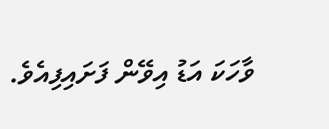ވާހަކަ އަޑު އިވޭން ފަށައިފިއެވެ.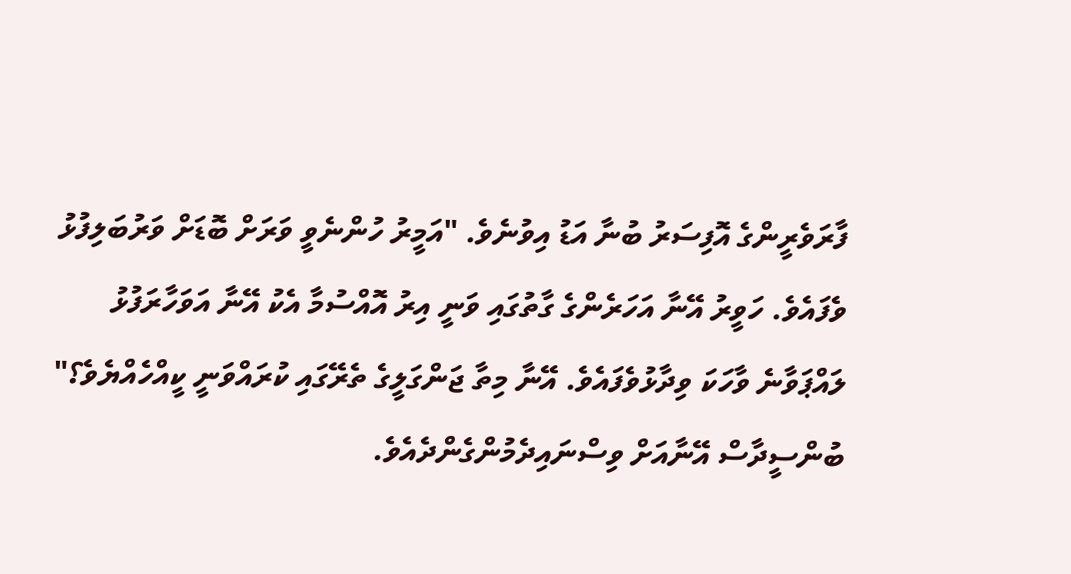ފާރަވެރީންގެ އޮފިސަރު ބުނާ އަޑު އިވުނެވެ. "އަމީރު ހުންނެވީ ވަރަށް ބޮޑަށް ވަރުބަލިފުޅު ވެފައެވެ. ހަވީރު އޭނާ އަހަރެންގެ ގާތުގައި ވަނީ އިރު އޮއްސުމާ އެކު އޭނާ އަވަހާރަފުޅު ލައްޕަވާނެ ވާހަކަ ވިދާޅުވެފައެވެ. އޭނާ މިތާ ޖަންގަލީގެ ތެރޭގައި ކުރައްވަނީ ކީއްހެއްޔެވެ؟" ބުންސީދާސް އޭނާއަށް ވިސްނައިދެމުންގެންދެއެވެ.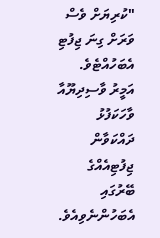"ކުރިޔަށް ވެސް ވަރަށް ގިނަ ޖިފުޓި އެބަހުއްޓެވެ. އަމީރު ވާސިދިޔޫއާ ވާހަކަފުޅު ދައްކަވާން ޖިފުޓިއެއްގެ ބޭރުގައި އެބަހުންނެވިއެވެ.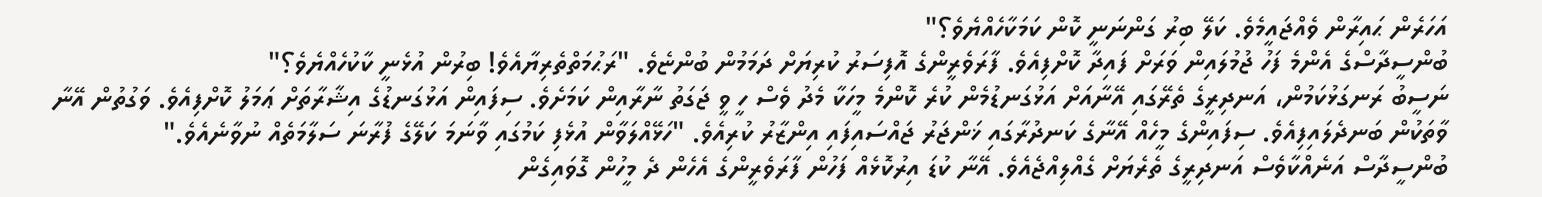އަހަރެން ޙައިރާން ވެއްޖައީމެވެ. ކަލޭ ބިރު ގަންނަނީ ކޮން ކަމަކާހެއްޔެވެ؟"
ބުންސީދާސްގެ އެންމެ ފަހު ޖުމުލައިން ވަރަށް ފައިދާ ކޮށްފިއެވެ. ފާރަވެރީންގެ އޮފިސަރު ކުރިޔަށް ދަމަމުން ބުންޏެވެ. "ރަޙުމަތްތެރިޔާއެވެ! ބިރުން އުޅެނީ ކާކުހެއްޔެވެ؟"
ނަސީބު ރަނގަޅުކަމުން، އަނދިރީގެ ތެރޭގައި އޭނާއަށް އަޅުގަނޑުމެން ކުރެ ކޮންމެ މީހަކާ މެދު ވެސް ހީ ވީ ޖަގަތު ނާރާއިން ކަމަށެވެ. ސިފައިން އަޅުގަނޑުގެ އިޝާރާތަށް ޢަމަލު ކޮށްފިއެވެ. ވަގުތުން އޭނާ ވާތަކުން ބަނދެލައިފިއެވެ. ސިފައިންގެ މީހެއް އޭނާގެ ކަނދުރާގައި ޚަންޖަރު ޖައްސައިފައި އިންޒާރު ކުރިއެވެ. "ހަޅޭއްލަވާން އުޅެފި ކަމުގައި ވާނަމަ ކަލޭގެ ފުރާނަ ސަލާމަތެއް ނުވާނެއެވެ."
ބުންސީދާސް އަނެއްކާވެސް އަނދިރީގެ ތެރެޔަށް ގެއްލިއްޖެއެވެ. އޭނާ ކުޑަ އިރުކޮޅެއް ފަހުން ފާރަވެރީންގެ އެހެން ދެ މީހުން ގޮވައިގެން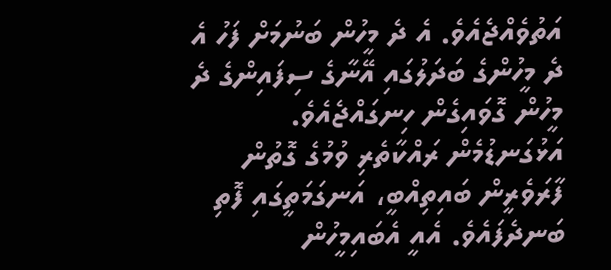އަތުވެއްޖެއެވެ. އެ ދެ މީހުން ބަނުމަށް ފަހު އެ ދެ މީހުންގެ ބަދަލުގައި އޭނާގެ ސިފައިންގެ ދެ މީހުން ގޮވައިގެން ހިނގައްޖެއެވެ. އަޅުގަނޑުމެން ރައްކާތެރި ވުމުގެ ގޮތުން ފާރަވެރީން ބައިތިއްބީ، އަނގަމަތީގައި ފޮތި ބަނދެފައެވެ. އެއީ އެބައިމީހުން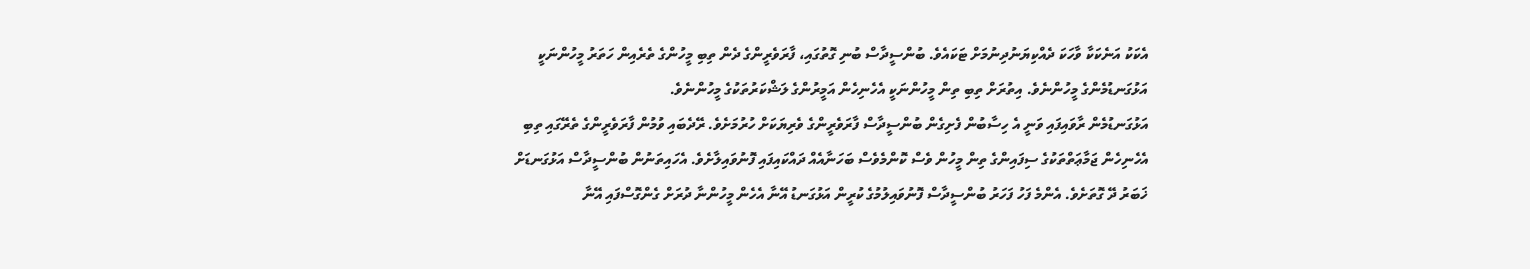އެކަކު އަނެކަކާ ވާހަކަ ދެއްކިޔަނުދިނުމަށް ޓަކައެވެ. ބުންސީދާސް ބުނި ގޮތުގައި، ފާރަވެރީންގެ ދެން ތިބި މީހުންގެ ތެރެއިން ހަތަރު މީހުންނަކީ އަޅުގަނޑުމެންގެ މީހުންނެވެ. އިތުރަށް ތިބި ތިން މީހުންނަކީ އެހެނިހެން އަމީރުންގެ ލަޝްކަރުތަކުގެ މީހުންނެވެ.
އަޅުގަނޑުމެން ރާވައިފައި ވަނީ އެ ހިސާބުން ފެށިގެން ބުންސީދާސް ފާރަވެރީންގެ ވެރިޔަކަށް ހުރުމަށެވެ. ރޭދެބައި ވުމުން ފާރަވެރީންގެ ތެރޭގައި ތިބި އެހެނިހެން ޖަމާޢަތްތަކުގެ ސިފައިންގެ ތިން މީހުން ވެސް ކޮންމެވެސް ބަހަނާއެއް ދައްކައިފައި ފޮނުވައިލާށެވެ. އެހައިތަނުން ބުންސީދާސް އަޅުގަނޑަށް ޚަބަރު ދޭ ގޮތަށެވެ. އެންމެ ފަހު ފަހަރު ބުންސީދާސް ފޮނުވައިލުމުގެ ކުރީން އަޅުގަނޑު އޭނާ އެހެން މީހުންނާ ދުރަށް ގެންގޮސްފައި އޭނާ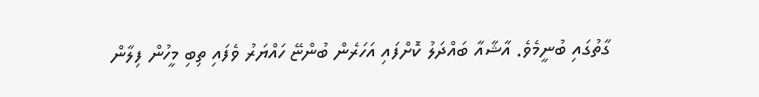ގާތުގައި ބުނީމެވެ. އާޝާއާ ބައްދަލު ކޮށްފައި އަހަރެން ބުންޏޭ ހައްޔަރު ވެފައި ތިބި މީހުން ފިލާން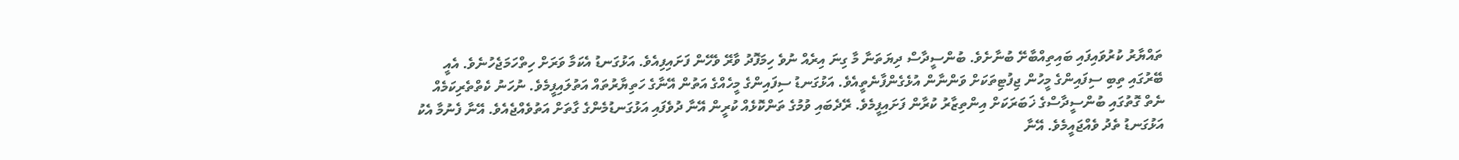ތައްޔާރު ކުރުވައިފައި ބައިތިއްބާށޭ ބުނާށެވެ. ބުންސީދާސް ދިޔަތަނާ މާ ގިނަ އިރެއް ނުވެ ހިމަފޮދު ވާރޭ ވެހޭން ފަށައިފިއެވެ. އަޅުގަނޑު އެކަމާ ވަރަށް ހިތްހަމަޖެހުނެވެ. އެއީ ބޭރުގައި ތިބި ސިފައިންގެ މީހުން ޖިފުޓިތަކަށް ވަންނާން އުޅެގެންފާނެތީއެވެ. އަޅުގަނޑު ސިފައިންގެ މީހެއްގެ އަތުން އޭނާގެ ހަތިޔާރުތައް އަތުލައިފީމެވެ. ނުހަނު ކެތްތެރިކަމެއް ނެތް ގޮތުގައި ބުންސީދާސްގެ ޚަބަރަކަށް އިންތިޒާރު ކުރާން ފަށައިފީމެވެ. ރޭދެބައި ވުމުގެ ތަންކޮޅެއް ކުރީން އޭނާ ދުވެފައި އަޅުގަނޑުމެންގެ ގާތަށް އަތުވެއްޖެއެވެ. އޭނާ ފެނުމާ އެކު އަޅުގަނޑު ތެދު ވެއްޖައީމެވެ. އޭނާ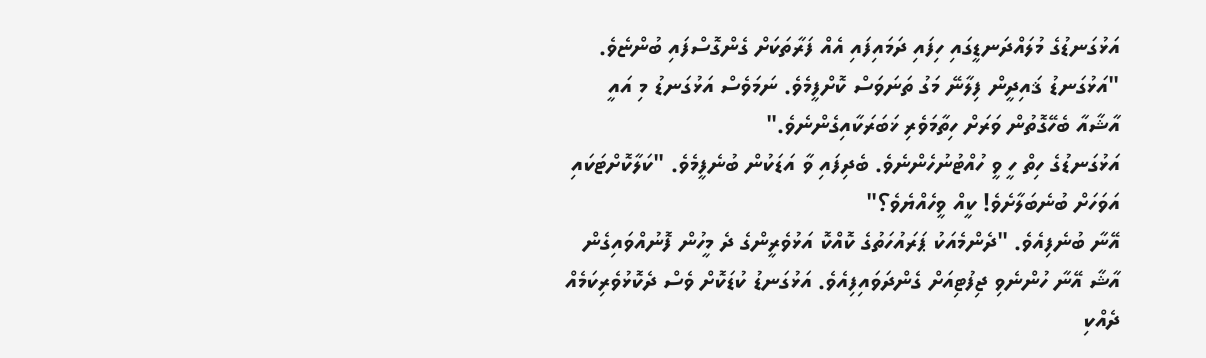އަޅުގަނޑުގެ މުލައްދަނޑީގައި ހިފައި ދަމައިފައި އެއް ފަރާތަކަށް ގެންގޮސްފައި ބުންޏެވެ. "އަޅުގަނޑު ޤައިދީން ފިލާނޭ މަގު ތަނަވަސް ކޮށްފީމެވެ. ނަމަވެސް އަޅުގަނޑު މި އައީ އާޝާއާ ބެހޭގޮތުން ވަރަށް ހިތާމަވެރި ޚަބަރަކާއިގެންނެވެ."
އަޅުގަނޑުގެ ހިތް ހީ ވީ ހުއްޓުނުހެންނެވެ. ބެދިފައި ވާ އަޑަކުން ބުނެފީމެވެ. "ކަލާކޮށްޓަކައި އަވަހަށް ބުނެބަލާށެވެ! ކީއް ވީހެއްޔެވެ؟"
އޭނާ ބުނެފިއެވެ. "ދެންމެއަކު ޕަރައުހަތުގެ ކޮއްކޮ އަޅުވެރީންގެ ދެ މީހުން ފޮނުއްވައިގެން އާޝާ އޭނާ ހުންނެވި ޖިފުޓިއަށް ގެންދަވައިފިއެވެ. އަޅުގަނޑު ކުޑަކޮށް ވެސް ދެކޮޅުވެރިކަމެއް ދެއްކި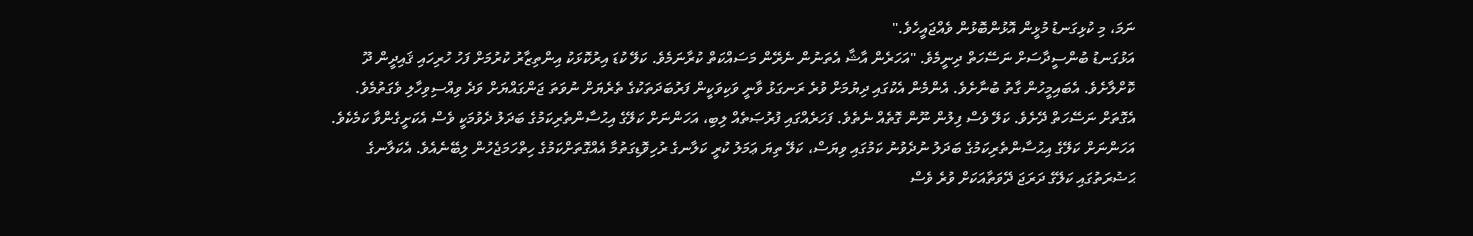ނަމަ، މި ކުޅިގަނޑު މުޅީން އޮޅުންބޮޅުން ވެއްޖައީހެވެ."
އަޅުގަނޑު ބުންސީދާސަށް ނަސޭހަތް ދިނީމެވެ. "އަހަރެން އާޝާ އެތަނުން ނެރޭން މަސައްކަތް ކުރާނަމެވެ. ކަލޭ ކުޑަ އިރުކޮޅަކު އިންތިޒާރު ކުރުމަށް ފަހު ހުރިހައި ޤައިދީން ދޫ ކޮށްލާށެވެ. އެބައިމީހުން ގާތު ބުނާށެވެ. އެންމެން އެކުގައި ދިޔުމަށް ވުރެ ރަނގަޅު ވާނީ ވަކިވަކީން ފަރުބަދަތަކުގެ ތެރެޔަށް ނުވަތަ ޖަންގައްޔަށް ވަދެ ވިއްސިވިހާލި ވެގަތުމެވެ. އެގޮތަށް ނަސޭހަތް ދޭށެވެ. ކަލޭ ވެސް ފިލުން ނޫން ގޮތެއް ނެތެވެ. ފަހަރެއްގައި ފުރުޞަތެއް ލިބި، އަހަންނަށް ކަލޭގެ އިޙުސާންތެރިކަމުގެ ބަދަލު ދެވުމަކީ ވެސް އެކަށީގެންވާ ކަމެކެވެ. އަހަންނަށް ކަލޭގެ އިޙުސާންތެރިކަމުގެ ބަދަލު ނުދެވުނު ކަމުގައި ވިޔަސް، ކަލޭ ތިޔަ ޢަމަލު ކުރީ ކަލާނގެ ރުހިވޮޑިގަތުމާ އެއްގޮތަށްކަމުގެ ހިތްހަމަޖެހުން ލިބޭނެއެވެ. އެކަލާނގެ ޙަޟުރަތުގައި ކަލޭގެ ދަރަޖަ ދޭވަތާއަކަށް ވުރެ ވެސް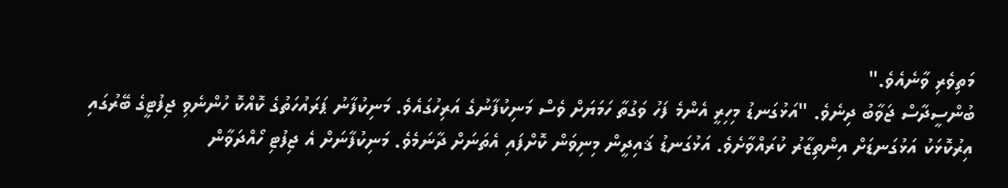މަތިވެރި ވާނެއެވެ."
ބުންސީދާސް ޖަވާބު ދިނެވެ. "އަޅުގަނޑު މިހިރީ އެންމެ ފަހު ވަގުތާ ހަމަޔަށް ވެސް މަނިކުފާނުގެ އަރިހުގައެވެ. މަނިކުފާނު ޕަރައުހަތުގެ ކޮއްކޮ ހުންނެވި ޖިފުޓީގެ ބޭރުގައި އިރުކޮޅަކު އަޅުގަނޑަށް އިންތިޒާރު ކުރައްވާށެވެ. އަޅުގަނޑު ޤައިދީން މިނިވަން ކޮށްފައި އެތަނަށް ދާނަމެވެ. މަނިކުފާނަށް އެ ޖިފުޓި ހޯއްދަވާން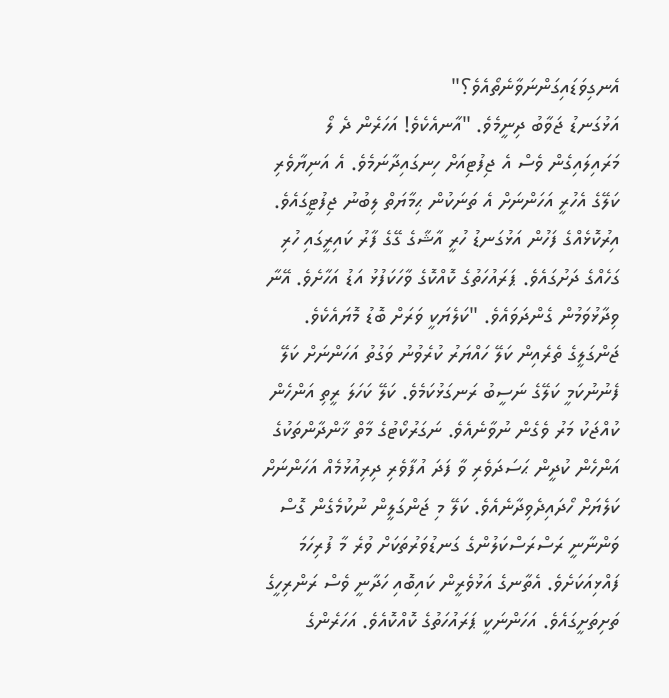އެނގިވަޑައިގަންނަވާނެތޯއެވެ؟"
އަޅުގަނޑު ޖަވާބު ދިނީމެވެ. "އާނއެކެވެ! އަހަރެން ދެ ލޯ މަރައިލައިގެން ވެސް އެ ޖިފުޓިއަށް ހިނގައިދާނަމެވެ. އެ އަނިޔާވެރި ކަލޭގެ އެހުރީ އަހަންނަށް އެ ތަނަކުން ޙިމާޔަތް ލިބުނު ޖިފުޓީގައެވެ.
އިރުކޮޅެއްގެ ފަހުން އަޅުގަނޑު ހުރީ އާޝާގެ ގޭގެ ފާރު ކައިރީގައި ހުރި ގަހެއްގެ ދަށުގައެވެ. ޕަރައުހަތުގެ ކޮއްކޮގެ ވާހަކަފުޅު އަޑު އަހާށެވެ. އޭނާ ވިދާޅުވަމުން ގެންދަވައެވެ. "ކަލެޔަކީ ވަރަށް ބޮޑު މޮޔައެކެވެ. ޖަންގަލީގެ ތެރެއިން ކަލޭ ހައްޔަރު ކުރެވުނު ވަގުތު އަހަންނަށް ކަލޭ ފެނުނުކަމީ ކަލޭގެ ނަސީބު ރަނގަޅުކަމެވެ. ކަލޭ ކަހަލަ ރީތި އަންހެން ކުއްޖަކު މަރު ވެގެން ނުވާނެއެވެ. ނަގަރުކޯޓުގެ މާތް ޚާންދާންތަކުގެ އަންހެން ކުދީން ޙަސަދަވެރި ވާ ފަދަ އުފާވެރި ދިރިއުޅުމެއް އަހަންނަށް ކަލެޔަށް ހޯދައިދެވިދާނެއެވެ. ކަލޭ މި ޖަންގަލީން ނުކުމެގެން ގޮސް ވަންނާނީ ރަސްރަސްކަލުންގެ ގަނޑުވަރުތަކަށް ވުރެ މާ ފުރިހަމަ ފައްޅިއަކަށެވެ. އެތާނގެ އަޅުވެރީން ކައިބޮއި ހަދާނީ ވެސް ރަންރިހީގެ ތަށިތަށީގައެވެ. އަހަންނަކީ ޕަރައުހަތުގެ ކޮއްކޮއެވެ. އަހަރެންގެ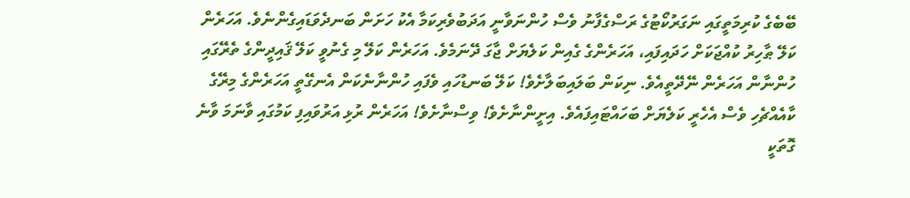ބޭބެގެ ކުރިމަތީގައި ނަގަރުކޯޓުގެ ރަސްގެފާނު ވެސް ހުންނަވާނީ އަދަބުވެރިކަމާ އެކު ހަށަން ބަނދެވަޑައިގެންނެވެ. އަހަރެން ކަލޭ ޠާހިރު ކުއްޖަކަށް ހަދައިފައި، އަހަރެންގެ ގެއިން ކަލެޔަށް ޖާގަ ދޭނަމެވެ. އަހަރެން ކަލޭ މި ގެނުވީ ކަލޭ ޤައިދީންގެ ތެރޭގައި ހުންނާން އަހަރެން ނޭދޭތީއެވެ. ނިކަން ބަލައިބަލާށެވެ! ކަލޭ ބަނޑުހައި ވެފައި ހުންނާނެކަން އެނގޭތީ އަހަރެންގެ މިރޭގެ ކާއެއްޗެހި ވެސް އެހެރީ ކަލެޔަށް ބަހައްޓައިފައެވެ. އިށީންނާށެވެ! ވިސްނާށެވެ! އަހަރެން ރުޅި އަރުވައިފި ކަމުގައި ވާނަމަ ވާނެ ގޮތަކީ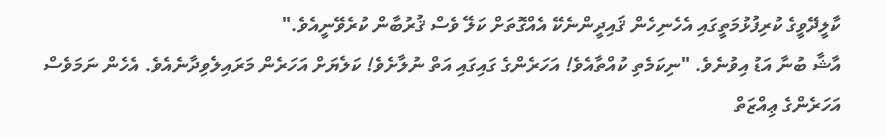ކާލީދޭވީގެ ކުރިފުޅުމަތީގައި އެހެނިހެން ޤައިދީންނެކޭ އެއްގޮތަށް ކަލޭ ވެސް ޤުރުބާން ކުރެވޭނީއެވެ."
އާޝާ ބުނާ އަޑު އިވުނެވެ. "ނިކަމެތި ކުއްތާއެވެ! އަހަރެންގެ ގައިގައި އަތް ނުލާށެވެ! ކަލެޔަށް އަހަރެން މަރައިލެވިދާނެއެވެ. އެހެން ނަމަވެސް އަހަރެންގެ ޢިއްޒަތް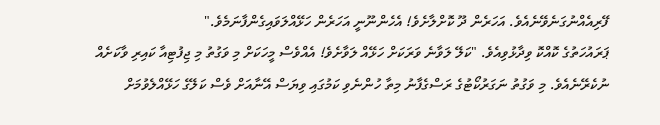ފޭރިއެއްނުގަނެވޭނެއެވެ. އަހަރެން ދޫ ކޮށްލާށެވެ! އެހެންނޫނީ އަހަރެން ހަޅޭއްލަވައިގެންފާނަމެވެ."
ޕަރައުހަތުގެ ކޮއްކޮ ވިދާޅުވިއެވެ. "ކަލޭ ލަވާނެ ވަރަކަށް ހަޅޭއް ލަވާށެވެ! އެއްވެސް މީހަކަށް މި ވަގުތު މި ޖިފުޓިއާ ކައިރި ވާކަށެއް ނުކެރޭނެއެވެ. މި ވަގުތު ނަގަރުކޯޓުގެ ރަސްގެފާނު މިތާ ހުންނެވި ކަމުގައި ވިޔަސް އޭނާއަށް ވެސް ކަލޭގެ ހަޅޭއްލެވުމަށް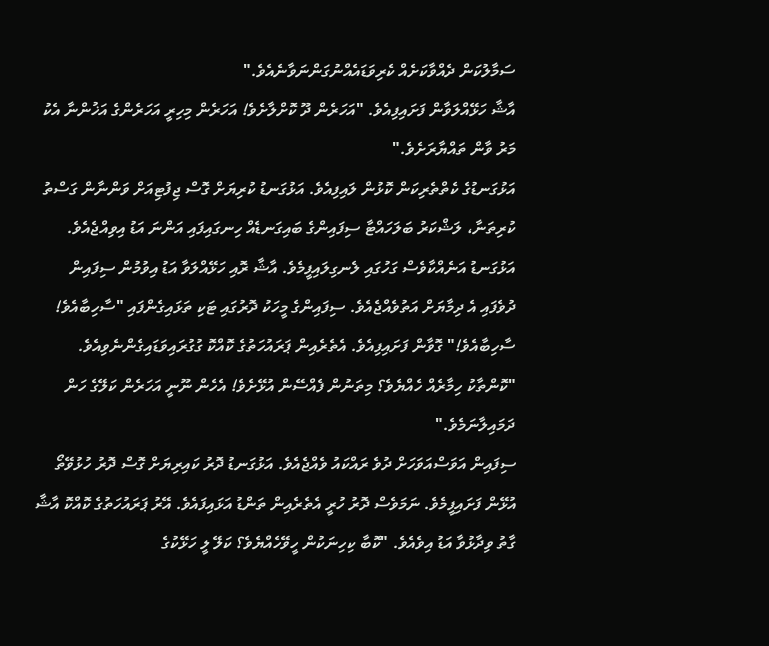ސަމާލުކަން ދެއްވާކަށެއް ކެރިވަޑައެއްނުގަންނަވާނެއެވެ."
އާޝާ ހަޅޭއްލަވާން ފަށައިފިއެވެ. "އަހަރެން ދޫ ކޮށްލާށެވެ! އަހަރެން މިހިރީ އަހަރެންގެ އަޚުންނާ އެކު މަރު ވާން ތައްޔާރަށެވެ."
އަޅުގަނޑުގެ ކެތްތެރިކަން ކޮޅުން ލައިފިއެވެ. އަޅުގަނޑު ކުރިޔަށް ގޮސް ޖިފުޓިއަށް ވަންނާން ގަސްތު ކުރިތަނާ، ލަޝްކަރު ބަލަހައްޓާ ސިފައިންގެ ބައިގަނޑެއް ހިނގައިފައި އަންނަ އަޑު އިވިއްޖެއެވެ. އަޅުގަނޑު އަނެއްކާވެސް ގަހުގައި ލެނގިލައިފީމެވެ. އާޝާ ރޮއި ހަޅޭއްލަވާ އަޑު އިވުމުން ސިފައިން ދުވެފައި އެ ދިމާޔަށް އަތުވެއްޖެއެވެ. ސިފައިންގެ މީހަކު ދޮރުގައި ޓަކި ތަޅައިގެންފައި "ސާހިބާއެވެ! ސާހިބާއެވެ!" ގޮވާން ފަށައިފިއެވެ. އެތެރެއިން ޕަރައުހަތުގެ ކޮއްކޮ ގުގުރައިވަޑައިގެންނެވިއެވެ. "ކޮންތާކު ހިމާރެއް ހެއްޔެވެ؟ މިތަނުން ފެއްސޭން އުޅޭށެވެ! އެހެން ނޫނީ އަހަރެން ކަލޭގެ ހަން ދަމައިލާނަމެވެ."
ސިފައިން އަވަސްއަވަހަށް ދުވެ ރައްކައު ވެއްޖެއެވެ. އަޅުގަނޑު ދޮރު ކައިރިޔަށް ގޮސް ދޮރު ހުޅުވޭތޯ އުޅޭން ފަށައިފީމެވެ. ނަމަވެސް ދޮރު ހުރީ އެތެރެއިން ތަންޑު އަޅައިފައެވެ. އޭރު ޕަރައުހަތުގެ ކޮއްކޮ އާޝާ ގާތު ވިދާޅުވާ އަޑު އިވެއެވެ. "ކޮބާ ކިހިނަކުން ހީވޭހެއްޔެވެ؟ ކަލޭ ލީ ހަޅޭކުގެ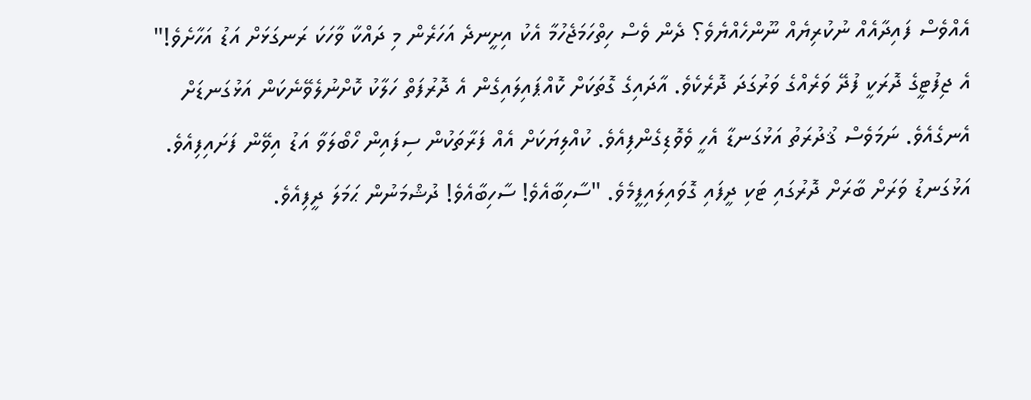އެއްވެސް ފައިދާއެއް ނުކުރިޔެއް ނޫންހެއްޔެވެ؟ ދެން ވެސް ހިތްހަމަޖެހުމާ އެކު އިށީނދެ އަހަރެން މި ދައްކާ ވާހަކަ ރަނގަޅަށް އަޑު އަހާށެވެ!"
އެ ޖިފުޓީގެ ދޮރަކީ ފުދޭ ވަރެއްގެ ވަރުގަދަ ދޮރެކެވެ. އާދައިގެ ގޮތަކަށް ކޮއްޕައިލައިގެން އެ ދޮރުފަތް ހަލާކު ކޮށްނުލެވޭނެކަން އަޅުގަނޑަށް އެނގެއެވެ. ނަމަވެސް ޤުދުރަތު އަޅުގަނޑާ އެހީ ވެވޮޑިގެންފިއެވެ. ކުއްލިޔަކަށް އެއް ފަރާތަކުން ސިފައިން ހޯބޯލަވާ އަޑު އިވޭން ފަށައިފިއެވެ. އަޅުގަނޑު ވަރަށް ބާރަށް ދޮރުގައި ޓަކި ދީފައި ގޮވައިލައިފީމެވެ. "ސާހިބާއެވެ! ސާހިބާއެވެ! ދުޝްމަނުން ޙަމަލަ ދީފިއެވެ.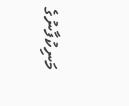މަނިކުފާނުގެ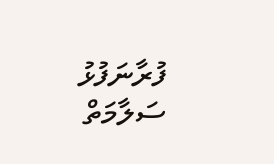ފުރާނަފުޅު ސަލާމަތް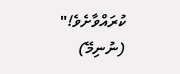ކުރައްވާށެވެ!"
(ނުނިމޭ)